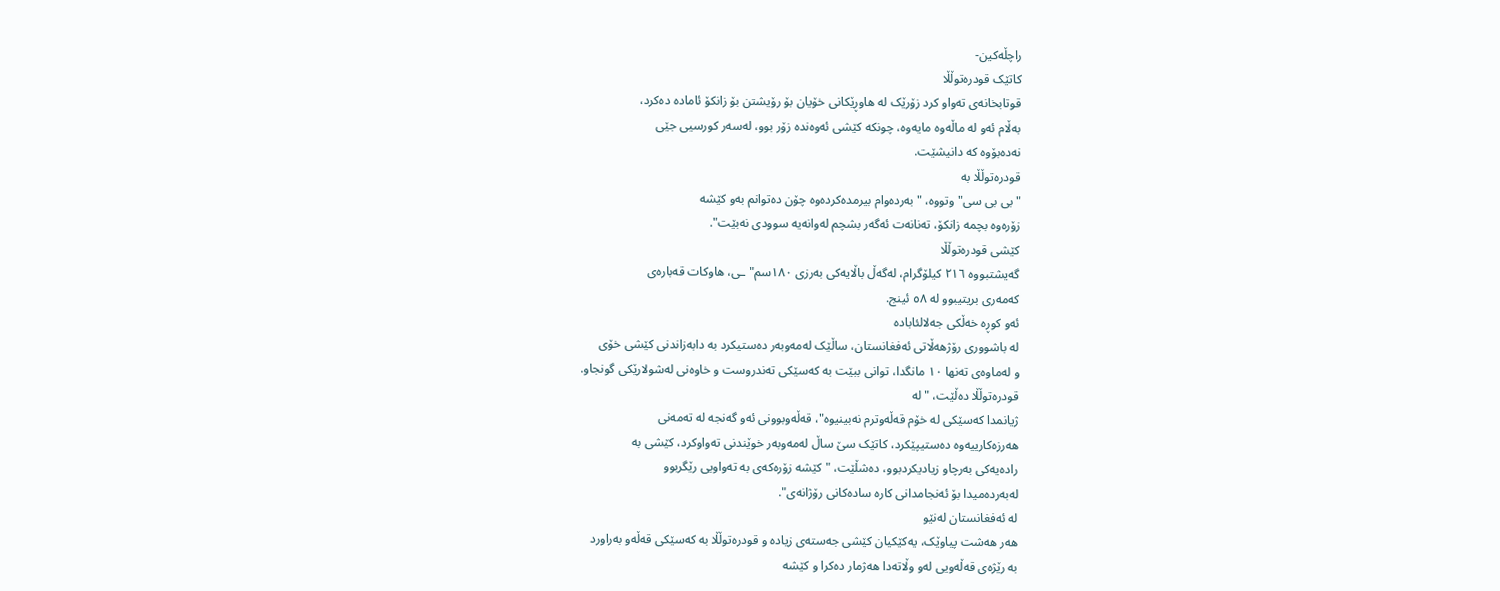راچڵەکین-
کاتێک قودرەتوڵڵا
قوتابخانەی تەواو کرد زۆرێک لە هاوڕێکانی خۆیان بۆ رۆیشتن بۆ زانکۆ ئامادە دەکرد،
بەڵام ئەو لە ماڵەوە مایەوە، چونکە کێشی ئەوەندە زۆر بوو، لەسەر کورسیی جێی
نەدەبۆوە کە دانیشێت.
قودرەتوڵڵا بە
"بی بی سی" وتووە، "بەردەوام بیرمدەکردەوە چۆن دەتوانم بەو کێشە
زۆرەوە بچمە زانکۆ، تەنانەت ئەگەر بشچم لەوانەیە سوودی نەبێت".
کێشی قودرەتوڵڵا
گەیشتبووە ٢١٦ کیلۆگرام، لەگەڵ باڵایەکی بەرزی ١٨٠سم"ـی، هاوکات قەبارەی
کەمەری بریتیبوو لە ٥٨ ئینج.
ئەو کوڕە خەڵکی جەلالئابادە
لە باشووری رۆژهەڵاتی ئەفغانستان، ساڵێک لەمەوبەر دەستیکرد بە دابەزاندنی کێشی خۆی
و لەماوەی تەنها ١٠ مانگدا، توانی ببێت بە کەسێکی تەندروست و خاوەنی لەشولارێکی گونجاو.
قودرەتوڵڵا دەڵێت، "لە
ژیانمدا کەسێکی لە خۆم قەڵەوترم نەبینیوە"، قەڵەوبوونی ئەو گەنجە لە تەمەنی
هەرزەکارییەوە دەستیپێکرد، کاتێک سێ ساڵ لەمەوبەر خوێندنی تەواوکرد، کێشی بە
رادەیەکی بەرچاو زیادیکردبوو، دەشڵێت، "کێشە زۆرەکەی بە تەواویی رێگربوو
لەبەردەمیدا بۆ ئەنجامدانی کارە سادەکانی رۆژانەی".
لە ئەفغانستان لەنێو
هەر هەشت پیاوێک، یەکێکیان کێشی جەستەی زیادە و قودرەتوڵڵا بە کەسێکی قەڵەو بەراورد
بە رێژەی قەڵەویی لەو وڵاتەدا هەژمار دەکرا و کێشە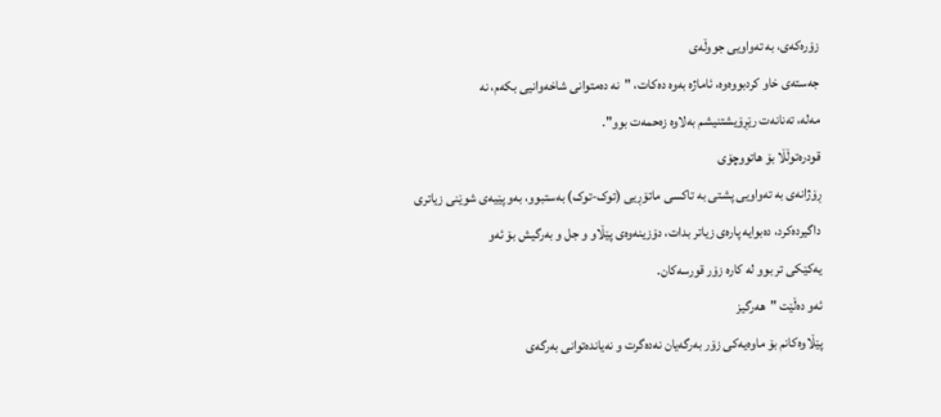زۆرەکەی، بە تەواویی جووڵەی
جەستەی خاو کردبووەوە، ئاماژە بەوە دەکات، "نە دەمتوانی شاخەوانیی بکەم، نە
مەلە، تەنانەت رێڕۆیشتنیشم بەلاوە زەحمەت بوو".
قودرەتوڵڵا بۆ هاتووچۆی
ڕۆژانەی بە تەواویی پشتی بە تاکسی ماتۆڕیی (توک-توک) بەستبوو، بەو پێیەی شوێنی زیاتری
داگیردەکرد، دەبوایە پارەی زیاتر بدات، دۆزینەوەی پێڵاو و جل و بەرگیش بۆ ئەو
یەکێکی تر بوو لە کارە زۆر قورسەکان.
ئەو دەڵێت "هەرگیز
پێڵاوەکانم بۆ ماوەیەکی زۆر بەرگەیان نەدەگرت و نەیاندەتوانی بەرگەی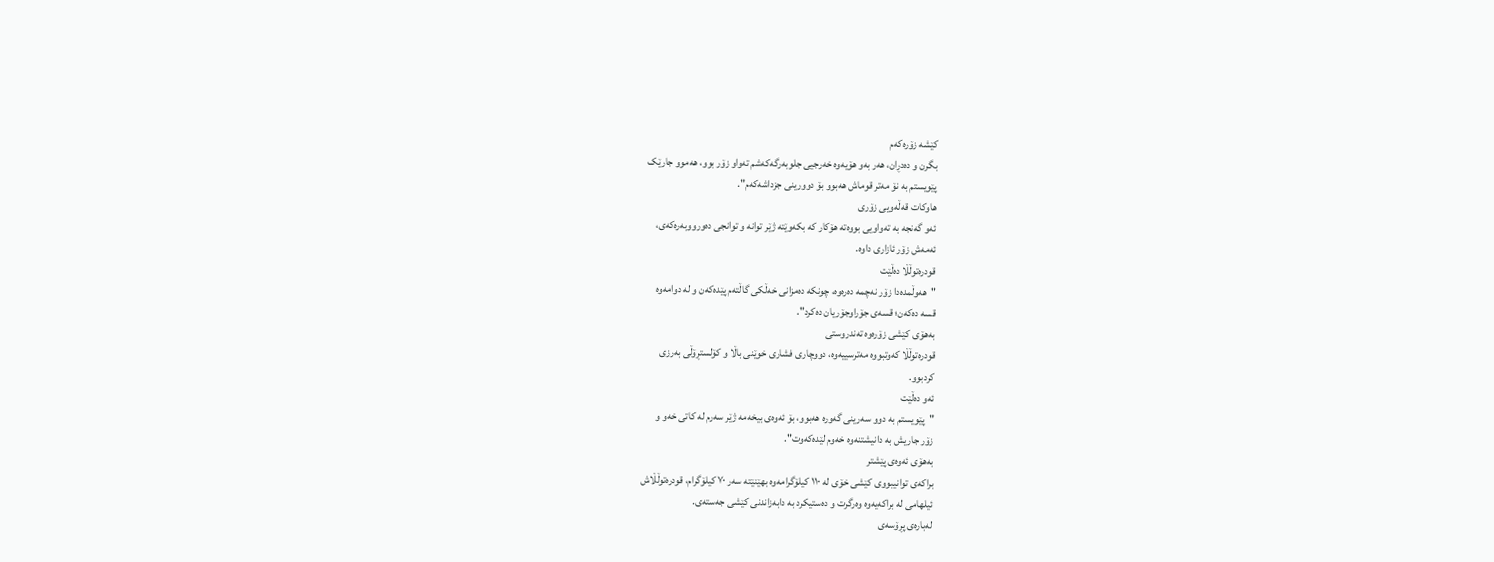کێشە زۆرەکەم
بگرن و دەدڕان، هەر بەو هۆیەوە خەرجیی جلوبەرگەکەشم تەواو زۆر بوو، هەموو جارێک
پێویستم بە نۆ مەتر قوماش هەبوو بۆ دوورینی جزداشەکەم".
هاوکات قەڵەویی زۆری
ئەو گەنجە بە تەواویی بووەتە هۆکار کە بکەوێتە ژێر توانە و توانجی دەورووبەرەکەی،
ئەمەش زۆر ئازاری داوە.
قودرەتوڵڵا دەڵێت
"هەوڵمدەدا زۆر نەچمە دەرەوە، چونکە دەمزانی خەڵکی گاڵتەم پێدەکەن و لە دوامەوە
قسە دەکەن؛ قسەی جۆراوجۆریان دەکرد".
بەهۆی کێشی زۆرەوە تەندروستی
قودرەتوڵڵا کەوتبووە مەترسییەوە، دووچاری فشاری خوێنی باڵا و کۆلستڕۆڵی بەرزی
کردبوو.
ئەو دەڵێت
"پێویستم بە دوو سەرینی گەورە هەبوو، بۆ ئەوەی بیخەمە ژێر سەرم لە کاتی خەو و
زۆر جاریش بە دانیشتنەوە خەوم لێدەکەوت".
بەهۆی ئەوەی پێشتر
براکەی توانیبووی کێشی خۆی لە ١١٠ کیلۆگرامەوە بهێنێتە سەر ٧٠ کیلۆگرام، قودرەتوڵڵاش
ئیلهامی لە براکەیەوە وەرگرت و دەستیکرد بە دابەزاندنی کێشی جەستەی.
لەبارەی پڕۆسەی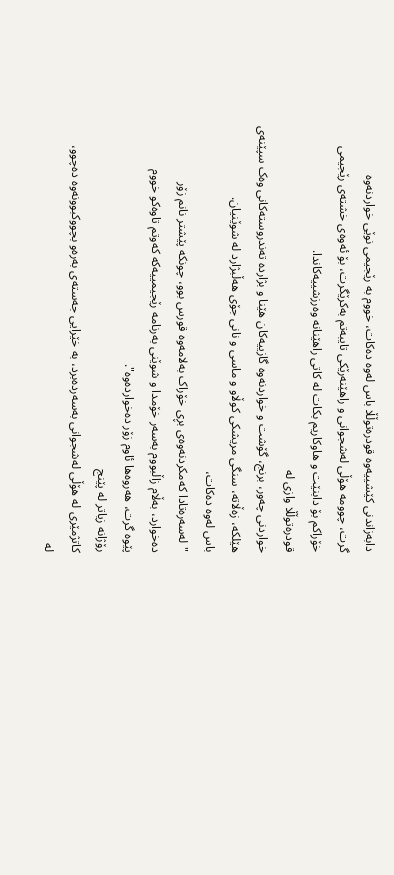دابەزاندنی کێشییەوە قودرەتوڵڵا باس لەوە دەکات، خووم بە رێجیمی نوێی خواردنەوە
گرت، چوومە هۆڵی لەشجوانی و راهێنەرێکی تایبەتم بەکرێگرت، بۆ ئەوەی خشتەی رێجیمی
خۆراکم بۆ دابنێت و هاوکاریم بکات لە کاتی راهێنانە وەرزشییەکاندا.
قودرەتوڵڵا وازی لە
خواردنی چەور، برنج، گۆشت و خواردنەوە گازییەکان هێنا و بژاردە تەندروستەکانی وەک سپێنەی
هێلکە، زەڵاتە، سنگی مریشکی کوڵاو و ماسی و نانی جۆی هەڵبژارد لە شوێنیان.
باس لەوە دەکات،
"لەسەرەتادا کەمکردنەوەی بڕی خۆراک بەلامەوە قورس بوو، چونکە پێشتر نانم زۆر
دەخوارد، بەڵام زاڵبووم بەسەر خۆمدا و شوێنی بەرنامە رێجیمییەکە کەوتم تاوەکو خووم
پێوە گرت، هەروەها ئاوم زۆر دەخواردەوە".
رۆژانە زیاتر لە پێنج
کاتژمێری لە هۆڵی لەشجوانی بەسەردەبرد، بە خێرایی جەستەی بەرەو بچووکبوونەوە دەچوو،
لە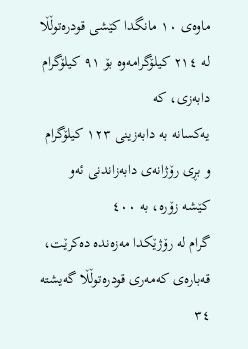ماوەی ١٠ مانگدا کێشی قودرەتوڵڵا لە ٢١٤ کیلۆگرامەوە بۆ ٩١ کیلۆگرام دابەزی، کە
یەکسانە بە دابەزینی ١٢٣ کیلۆگرام و بڕی رۆژانەی دابەزاندنی ئەو کێشە زۆرە، بە ٤٠٠
گرام لە رۆژێکدا مەزەندە دەکرێت، قەبارەی کەمەری قودرەتوڵڵا گەیشتە ٣٤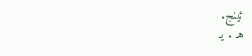ئینج.
هـ . یـ